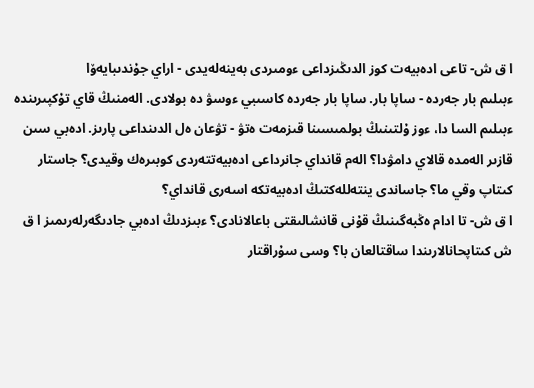ا ق ش- تاعى ادەبيەت كوز الدىڭىزداعى ءومىردى بەينەلەيدى - اراي جۇندىبايەۆا
ءبىلىم بار جەردە - ساپا بار. ساپا بار جەردە كاسىبي ءوسۋ دە بولادى. الەمنىڭ قاي تۇكپىرىندە ءبىلىم السا دا، ءوز ۇلتىنىڭ بولمىسىنا قىزمەت ەتۋ - تۋعان ەل الدىنداعى پارىز. ادەبي سىن قازىر الەمدە قالاي دامۋدا؟ الەم قانداي جانرداعى ادەبيەتتەردى كوبىرەك وقيدى؟ جاستار كىتاپ وقي ما؟ جاساندى ينتەللەكتىڭ ادەبيەتكە اسەرى قانداي؟
ا ق ش- تا ادام ەڭبەگىنىڭ قۇنى قانشالىقتى باعالانادى؟ ءبىزدىڭ ادەبي جادىگەرلەرىمىز ا ق ش كىتاپحانالارىندا ساقتالعان با؟ وسى سۇراقتار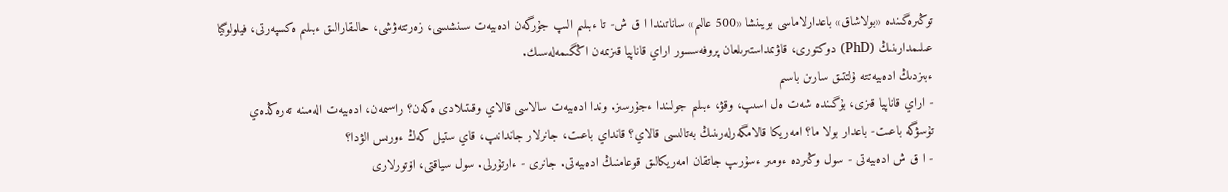توڭىرەگىندە «بولاشاق» باعدارلاماسى بويىنشا «500 عالىم» ساناتىندا ا ق ش- تا ءبىلىم الىپ جۇرگەن ادەبيەت سىنشىسى، زەرتتەۋشى، حالىقارالىق ءبىلىم ەكسپەرتى، فيلولوگيا عىلىمدارىنىڭ (PhD) دوكتورى، قاۋىمداستىرىلعان پروفەسسور اراي قاناپيا قىزىمەن اڭگىمەلەسىك.
ءبىزدىڭ ادەبيەتتە ۇلتتىق سارىن باسىم
- اراي قاناپيا قىزى، بۇگىندە شەت ەل اسىپ، وقۋ، ءبىلىم جولىندا ءجۇرسىز. وندا ادەبيەت سالاسى قالاي وقىتىلادى ەكەن؟ راسىمەن، ادەبيەت الەمىنە تەرەڭدەي تۇسۋگە باعىت- باعدار بولا ما؟ امەريكا قالامگەرلەرىنىڭ بەتالىسى قالاي؟ قانداي باعىت، جانرلار جاندانىپ، قاي ستيل كەڭ ءورىس الۋدا؟
- ا ق ش ادەبيەتى - سول وڭىردە ءومىر ءسۇرىپ جاتقان امەريكالىق قوعامنىڭ ادەبيەتى. جانرى - ءارتۇرلى. سول سياقتى، اۆتورلارى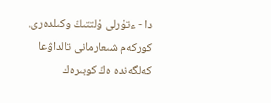دا - ءتۇرلى ۇلتتىڭ وكىلدەرى. كوركەم شىعارمانى تالداۋعا كەلگەندە ەڭ كوبىرەك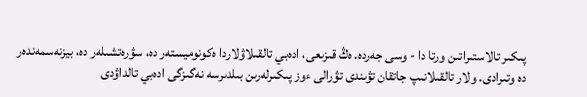پىكىر تالاستىراتىن ورتا دا - وسى جەردە. ەڭ قىزىعى، ادەبي تالقىلاۋلاردا ەكونوميستەر دە، سۋرەتشىلەر دە، بيزنەسمەندەر دە وتىرادى. ولار تالقىلانىپ جاتقان تۋىندى تۋرالى ءوز پىكىرلەرىن بىلدىرسە نەگىزگى ادەبي تالداۋدى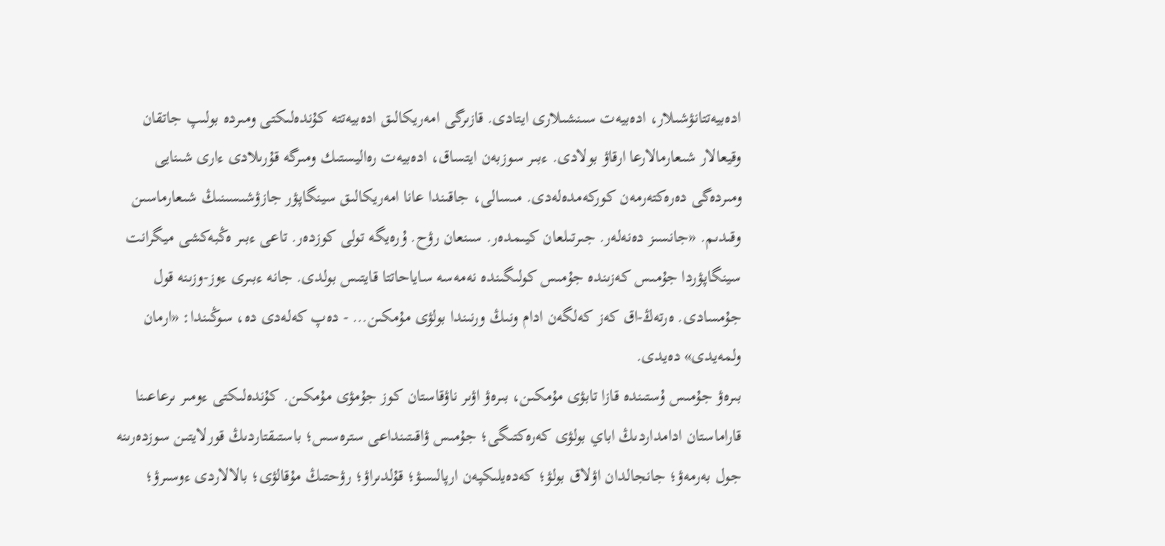ادەبيەتتانۋشىلار، ادەبيەت سىنشىلارى ايتادى. قازىرگى امەريكالىق ادەبيەتتە كۇندەلىكتى ومىردە بولىپ جاتقان وقيعالار شىعارمالارعا ارقاۋ بولادى. ءبىر سوزبەن ايتساق، ادەبيەت رەاليستىك ومىرگە قۇرىلادى ءارى شىنايى ومىردەگى دەرەكتەرمەن كوركەمدەلەدى. مىسالى، جاقىندا عانا امەريكالىق سينگاپۋر جازۋشىسىنىڭ شىعارماسىن وقىدىم. «جانسىز دەنەلەر. جىرتىلعان كيىمدەر. سىنعان رۋح. ۇرەيگە تولى كوزدەر. تاعى ءبىر ەڭبەكشى ميگرانت سينگاپۋردا جۇمىس كەزىندە جۇمىس كولىگىندە نەمەسە ساياحاتتا قايتىس بولدى. جانە ءبىرى ءوز-وزىنە قول جۇمسادى. ەرتەڭ-اق كەز كەلگەن ادام ونىڭ ورنىندا بولۋى مۇمكىن… - دەپ كەلەدى دە، سوڭىندا: «ارمان ولمەيدى» دەيدى.
بىرەۋ جۇمىس ۇستىندە قازا تابۋى مۇمكىن، بىرەۋ اۋىر ناۋقاستان كوز جۇمۋى مۇمكىن. كۇندەلىكتى ءومىر ىرعاعىنا قاراماستان ادامداردىڭ اباي بولۋى كەرەكتىگى؛ جۇمىس ۋاقىتىنداعى سترەسس؛ باستىقتاردىڭ قورلايتىن سوزدەرىنە جول بەرمەۋ؛ جانجالدان اۋلاق بولۋ؛ كەدەيلىكپەن ارپالىسۋ؛ قۇلدىراۋ؛ رۋحتىڭ مۇقالۋى؛ بالالاردى ءوسىرۋ؛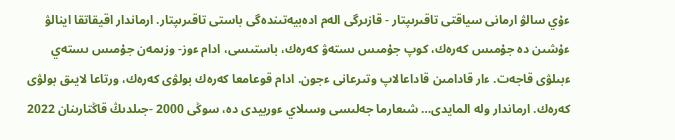ءۇي سالۋ ارمانى سياقتى تاقىرىپتار - قازىرگى الەم ادەبيەتىندەگى باستى تاقىرىپتار. ارماندار اقيقاتقا اينالۋ ءۇشىن دە جۇمىس كەرەك، كوپ جۇمىس ىستەۋ كەرەك، باستىسى، ادام ءوز- وزىمەن جۇمىس ىستەي ءبىلۋى قاجەت. ءار قادامىن قاداعالاپ وتىرعانى ءجون. ادام قوعامعا كەرەك بولۋى كەرەك، ورتاعا لايىق بولۋى كەرەك. ارماندار ولە المايدى… شىعارما جەلىسى وسىلاي ءوربيدى دە، سوڭى 2000 -جىلدىڭ قاڭتارىنان 2022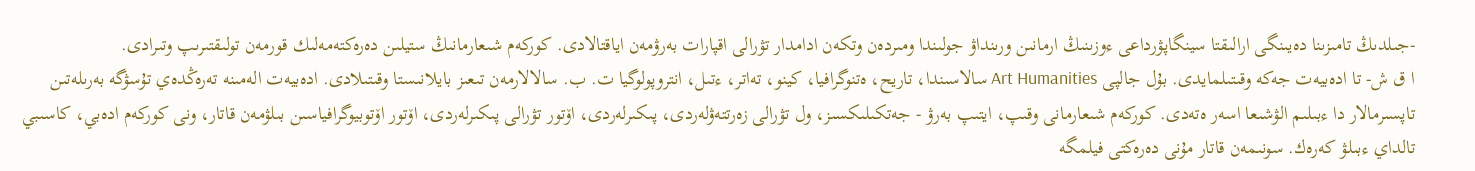-جىلدىڭ تامىزىنا دەيىنگى ارالىقتا سينگاپۋرداعى ءوزىنىڭ ارمانىن ورىنداۋ جولىندا ومىردەن وتكەن ادامدار تۋرالى اقپارات بەرۋمەن اياقتالادى. كوركەم شىعارمانىڭ ستيلىن دەرەكتەمەلىك قورمەن تولىقتىرىپ وتىرادى.
ا ق ش- تا ادەبيەت جەكە وقىتىلمايدى. بۇل جالپى Art Humanities سالاسىندا، تاريح، ەتنوگرافيا، كينو، تەاتر، ءتىل، انتروپولوگيا ت. ب. سالالارمەن تىعىز بايلانىستا وقىتىلادى. ادەبيەت الەمىنە تەرەڭدەي تۇسۋگە بەرىلەتىن تاپسىرمالار دا ءبىلىم الۋشىعا اسەر ەتەدى. كوركەم شىعارمانى وقىپ، ايتىپ بەرۋ - جەتكىلىكسىز، ول تۋرالى زەرتتەۋلەردى، پىكىرلەردى، اۆتور تۋرالى پىكىرلەردى، اۆتور اۆتوبيوگرافياسىن بىلۋمەن قاتار، ونى كوركەم ادەبي، كاسىبي تالداي ءبىلۋ كەرەك. سونىمەن قاتار مۇنى دەرەكتى فيلمگە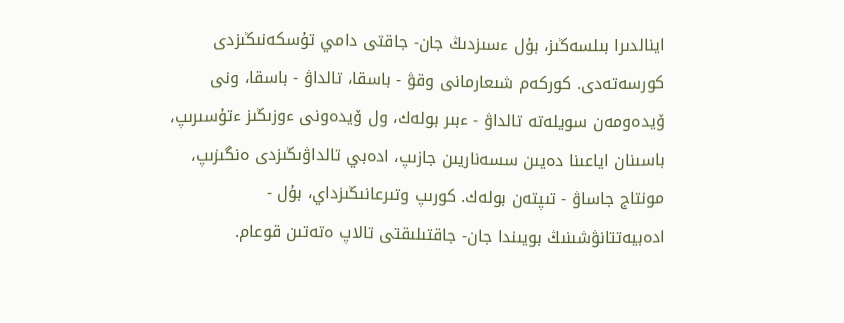اينالدىرا بىلسەڭىز، بۇل ءسىزدىڭ جان- جاقتى دامي تۇسكەنىڭىزدى كورسەتەدى. كوركەم شىعارمانى وقۋ - باسقا، تالداۋ - باسقا، ونى ۆيدەومەن سويلەتە تالداۋ - ءبىر بولەك، ول ۆيدەونى ءوزىڭىز ءتۇسىرىپ، باسىنان اياعىنا دەيىن سسەناريىن جازىپ، ادەبي تالداۋىڭىزدى ەنگىزىپ، مونتاج جاساۋ - تىپتەن بولەك. كورىپ وتىرعانىڭىزداي، بۇل - ادەبيەتتانۋشىنىڭ بويىندا جان- جاقتىلىقتى تالاپ ەتەتىن قوعام.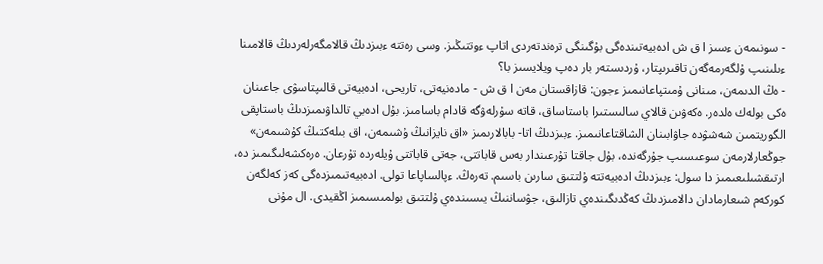- سونىمەن ءسىز ا ق ش ادەبيەتىندەگى بۇگىنگى ترەندتەردى اتاپ ءوتتىڭىز. وسى رەتتە ءبىزدىڭ قالامگەرلەردىڭ قالامىنا ءىلىنىپ ۇلگەرمەگەن تاقىرىپتار، ۇردىستەر بار دەپ ويلايسىز با؟
- ەڭ الدىمەن، مىنانى ۇمىتپاعانىمىز ءجون: قازاقستان مەن ا ق ش - مادەنيەتى، تاريحى، ادەبيەتى قالىپتاسۋى جاعىنان ەكى بولەك ەلدەر. ەكەۋىن قالاي سالىستىرا باستاساق، قاتە سۇرلەۋگە قادام باسامىز. بۇل ادەبي تالداۋىمىزدىڭ باستاپقى الگوريتمىن شەشۋدە جاۋابىنان الشاقتاعانىمىز. ءبىزدىڭ اتا- بابالارىمىز «اق نايزانىڭ ۇشىمەن، اق بىلەكتىڭ كۇشىمەن» جوڭعارلارمەن سوعىسىپ جۇرگەندە، بۇل جاقتا تۇرعىندار بەس قاباتتى، جەتى قاباتتى ۇيلەردە تۇرعان. ەرەكشەلىگىمىز دە، ارتىقشىلىعىمىز دا سول: ءبىزدىڭ ادەبيەتتە ۇلتتىق سارىن باسىم. تەرەڭ. ءپالساپاعا تولى. ادەبيەتىمىزدەگى كەز كەلگەن كوركەم شىعارمادان دالامىزدىڭ كەڭدىگىندەي تازالىق، جۋساننىڭ يىسىندەي ۇلتتىق بولمىسىمىز اڭقيدى. ال مۇنى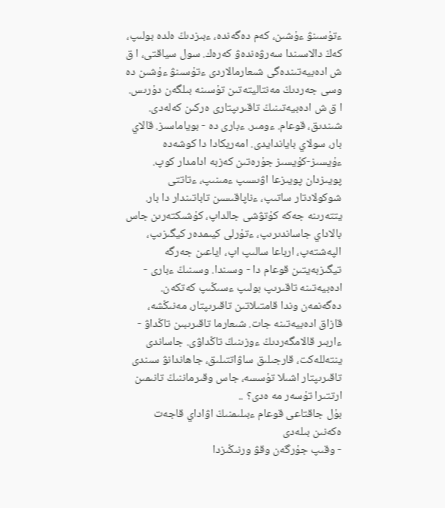ءتۇسىنۋ ءۇشىن، كەم دەگەندە، ءبىزدىڭ ەلدە بولىپ، كەڭ دالاسىندا سەرۋەندەۋ كەرەك. سول سياقتى، ا ق ش ادەبيەتىندەگى شىعارمالاردى ءتۇسىنۋ ءۇشىن دە وسى جەردىڭ مەنتاليتەتىن تۇسىنە بىلگەن دۇرىس.
ا ق ش ادەبيەتىنىڭ تاقىرىپتارى ەركىن كەلەدى. شىندىق، قوعام. ءومىر. ءبارى دە - بوياماسىز. قالاي بار، سولاي باياندايدى. امەريكادا دا كوشەدە ءۇيسىز-كۇيسىز جۇرەتىن كەزبە ادامدار كوپ. پويىزدان پويىزعا اۋىسىپ ءمىنىپ، ءتاتتى شوكولادتار ساتىپ، ءناپاقىسىن تاباتىندار دا بار. يتتەرىنە جەكە كۇتۋشى جالداپ، كۇشىكتەرىن جاس بالاداي جاساندىرىپ، ءتۇرلى كيىمدەر كيگىزىپ، الپەشتەپ، ارباعا سالىپ اپ، اياعىن جەرگە تيگىزبەيتىن قوعام دا - وسىندا. وسىنىڭ ءبارى - ادەبيەتىنە تاقىرىپ بولىپ ءسىڭىپ كەتكەن. دەگەنمەن وندا قامتىلاتىن تاقىرىپتار، مەنىڭشە، قازاق ادەبيەتىنە جات. شىعارما تاقىرىبىن تاڭداۋ - ءاربىر قالامگەردىڭ ءوزىنىڭ تاڭداۋى. جاساندى ينتەللەكت، قارجىلىق ساۋاتتىلىق، جاھاندانۋ سىندى تاقىرىپتار اشىلا تۇسسە، جاس وقىرماننىڭ تانىمىن ارتتىرا تۇسەر مە ەدى؟ ..
بۇل جاقتاعى قوعام ءبىلىمنىڭ اۋاداي قاجەت ەكەنىن بىلەدى
- وقىپ جۇرگەن وقۋ ورنىڭىزدا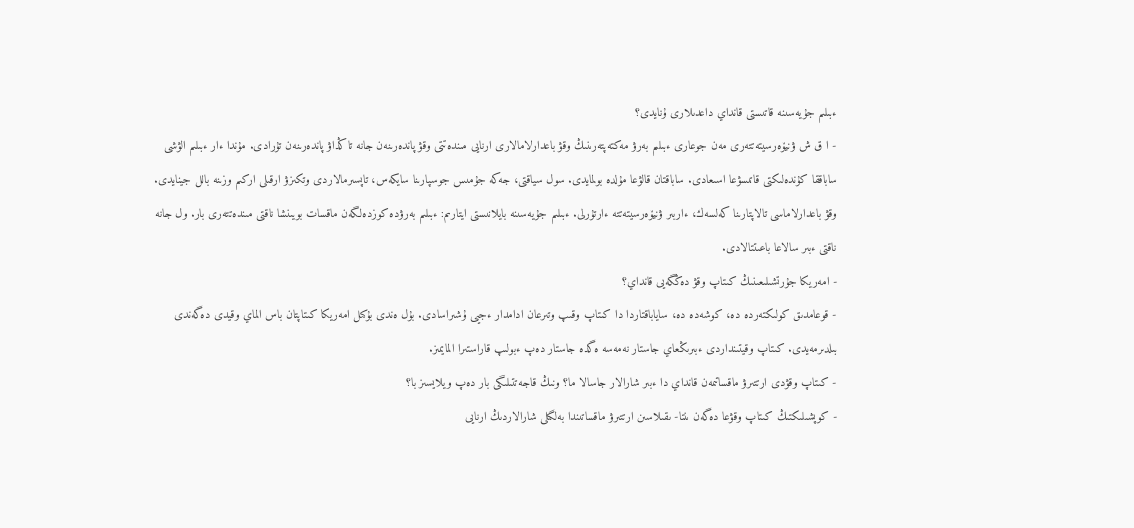ءبىلىم جۇيەسىنە قاتىستى قانداي داعدىلارى ۇنايدى؟
- ا ق ش ۋنيۆەرسيتەتتەرى مەن جوعارى ءبىلىم بەرۋ مەكتەپتەرىنىڭ وقۋ باعدارلامالارى ارنايى مىندەتتى وقۋ پاندەرىنەن جانە تاڭداۋ پاندەرىنەن تۇرادى. مۇندا ءار ءبىلىم الۋشى ساباققا كۇندەلىكتى قاتىسۋعا اسىعادى. ساباقتان قالۋعا مۇلدە بولمايدى. سول سياقتى، جەكە جۇمىس جوسپارىنا سايكەس، تاپسىرمالاردى وتكىزۋ ارقىلى اركىم وزىنە بالل جينايدى. وقۋ باعدارلاماسى تالاپتارىنا كەلسەك، ءاربىر ۋنيۆەرسيتەتتە ءارتۇرلى. ءبىلىم جۇيەسىنە بايلانىستى ايتارىم: ءبىلىم بەرۋدە كوزدەلگەن ماقسات بويىنشا ناقتى مىندەتتەرى بار. ول جانە ناقتى ءبىر سالاعا باعىتتالادى.
- امەريكا جۇرتشىلىعىنىڭ كىتاپ وقۋ دەڭگەيى قانداي؟
- قوعامدىق كولىكتەردە دە، كوشەدە دە، ساياباقتاردا دا كىتاپ وقىپ وتىرعان ادامدار ءجيى ۇشىراسادى. بۇل ەندى بۇكىل امەريكا كىتاپتان باس الماي وقيدى دەگەندى بىلدىرمەيدى. كىتاپ وقيتىنداردى ءبىرىڭعاي جاستار نەمەسە ەگدە جاستار دەپ ءبولىپ قاراستىرا المايمىز.
- كىتاپ وقۋدى ارتتىرۋ ماقساتىمەن قانداي دا ءبىر شارالار جاسالا ما؟ ونىڭ قاجەتتىلىگى بار دەپ ويلايسىز با؟
- كوپشىلىكتىڭ كىتاپ وقۋعا دەگەن ىنتا- ىقىلاسىن ارتتىرۋ ماقساتىندا بەلگىلى شارالاردىڭ ارنايى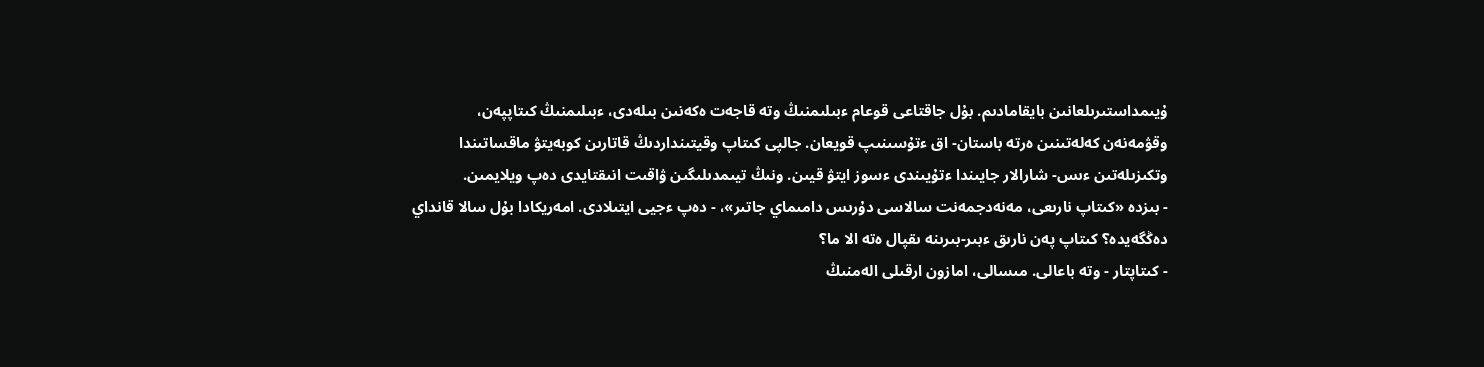ۇيىمداستىرىلعانىن بايقامادىم. بۇل جاقتاعى قوعام ءبىلىمنىڭ وتە قاجەت ەكەنىن بىلەدى، ءبىلىمنىڭ كىتاپپەن، وقۋمەنەن كەلەتىنىن ەرتە باستان- اق ءتۇسىنىپ قويعان. جالپى كىتاپ وقيتىنداردىڭ قاتارىن كوبەيتۋ ماقساتىندا وتكىزىلەتىن ءىس- شارالار جايىندا ءتۇيىندى ءسوز ايتۋ قيىن. ونىڭ تيىمدىلىگىن ۋاقىت انىقتايدى دەپ ويلايمىن.
- بىزدە «كىتاپ نارىعى، مەنەدجمەنت سالاسى دۇرىس دامىماي جاتىر»، - دەپ ءجيى ايتىلادى. امەريكادا بۇل سالا قانداي دەڭگەيدە؟ كىتاپ پەن نارىق ءبىر-بىرىنە ىقپال ەتە الا ما؟
- كىتاپتار - وتە باعالى. مىسالى، امازون ارقىلى الەمنىڭ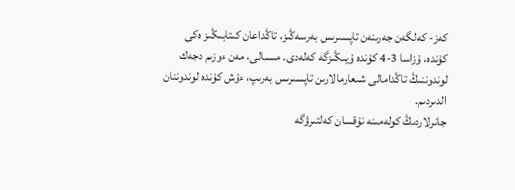كەز- كەلگەن جەرىنەن تاپسىرىس بەرسەڭىز، تاڭداعان كىتابىڭىز ەكى كۇندە، ۇزاسا 3-4 كۇندە ۇيىڭىزگە كەلەدى. مىسالى، مەن ءوزىم دجەك لوندوننىڭ تاڭدامالى شىعارمالارىن تاپسىرىس بەرىپ، ءۇش كۇندە لوندوننان الدىردىم.
جانرلاردىڭ كولەمىنە نۇقسان كەلتىرۋگە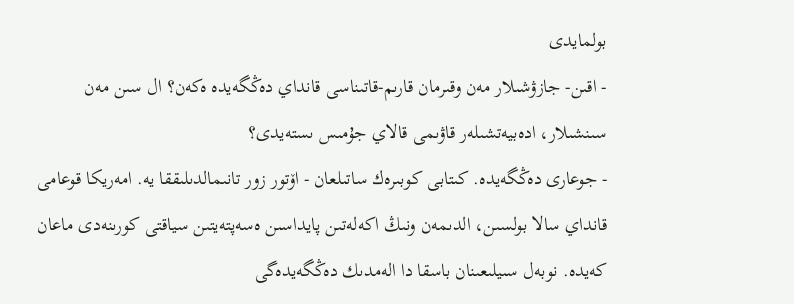بولمايدى
- اقىن- جازۋشىلار مەن وقىرمان قارىم-قاتىناسى قانداي دەڭگەيدە ەكەن؟ ال سىن مەن سىنشىلار، ادەبيەتشىلەر قاۋىمى قالاي جۇمىس ىستەيدى؟
- جوعارى دەڭگەيدە. كىتابى كوبىرەك ساتىلعان - اۆتور زور تانىمالدىلىققا يە. امەريكا قوعامى قانداي سالا بولسىن، الدىمەن ونىڭ اكەلەتىن پايداسىن ەسەپتەيتىن سياقتى كورىنەدى ماعان كەيدە. نوبەل سىيلىعىنان باسقا دا الەمدىك دەڭگەيدەگى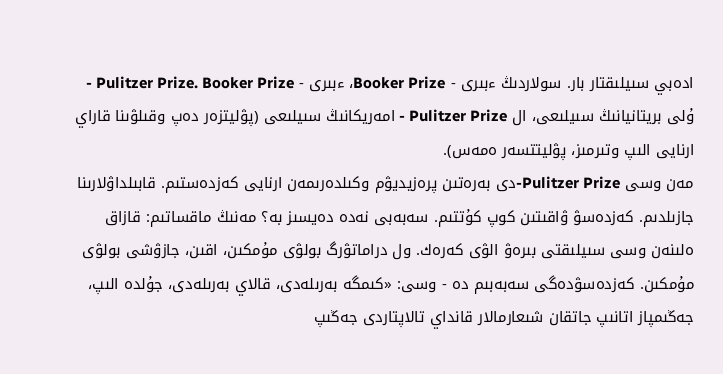ادەبي سىيلىقتار بار. سولاردىڭ ءبىرى - Booker Prize، ءبىرى - Pulitzer Prize. Booker Prize - ۇلى بريتانيانىڭ سىيلىعى، ال Pulitzer Prize - امەريكانىڭ سىيلىعى (پۋليتزەر دەپ وقىلۋىنا قاراي ارنايى الىپ وتىرمىز، پۋليتتسەر ەمەس).
مەن وسى Pulitzer Prize-دى بەرەتىن پرەزيديۋم وكىلدەرىمەن ارنايى كەزدەستىم. قابىلداۋلارىنا جازىلدىم. كەزدەسۋ ۋاقىتىن كوپ كۇتتىم. سەبەبى نەدە دەيسىز بە؟ مەنىڭ ماقساتىم: قازاق ەلىنەن وسى سىيلىقتى بىرەۋ الۋى كەرەك. ول دراماتۋرگ بولۋى مۇمكىن، اقىن، جازۋشى بولۋى مۇمكىن. كەزدەسۋدەگى سەبەبىم دە - وسى: «كىمگە بەرىلەدى، قالاي بەرىلەدى، جۇلدە الىپ، جەڭىمپاز اتانىپ جاتقان شىعارمالار قانداي تالاپتاردى جەڭىپ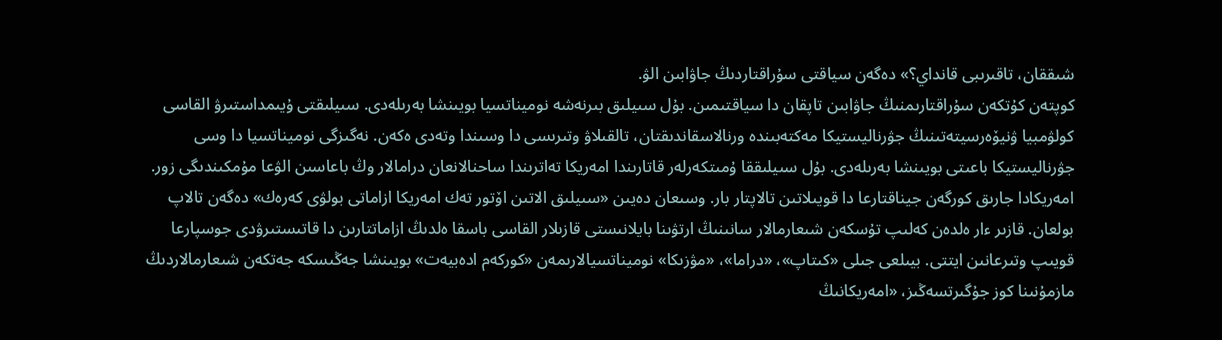شىققان، تاقىرىبى قانداي؟» دەگەن سياقتى سۇراقتاردىڭ جاۋابىن الۋ.
كوپتەن كۇتكەن سۇراقتارىمنىڭ جاۋابىن تاپقان دا سياقتىمىن. بۇل سىيلىق بىرنەشە نوميناتسيا بويىنشا بەرىلەدى. سىيلىقتى ۇيىمداستىرۋ القاسى كولۋمبيا ۋنيۆەرسيتەتىنىڭ جۋرناليستيكا مەكتەبىندە ورنالاسقاندىقتان، تالقىلاۋ وتىرىسى دا وسىندا وتەدى ەكەن. نەگىزگى نوميناتسيا دا وسى جۋرناليستيكا باعىتى بويىنشا بەرىلەدى. بۇل سىيلىققا ۇمىتكەرلەر قاتارىندا امەريكا تەاترىندا ساحنالانعان درامالار وڭ باعاسىن الۋعا مۇمكىندىگى زور. امەريكادا جارىق كورگەن جيناقتارعا دا قويىلاتىن تالاپتار بار. وسىعان دەيىن «سىيلىق الاتىن اۆتور تەك امەريكا ازاماتى بولۋى كەرەك» دەگەن تالاپ بولعان. قازىر ءار ەلدەن كەلىپ تۇسكەن شىعارمالار سانىنىڭ ارتۋىنا بايلانىستى قازىلار القاسى باسقا ەلدىڭ ازاماتتارىن دا قاتىستىرۋدى جوسپارعا قويىپ وتىرعانىن ايتتى. بيىلعى جىلى «كىتاپ»، «دراما»، «مۋزىكا» نوميناتسيالارىمەن «كوركەم ادەبيەت» بويىنشا جەڭىسكە جەتكەن شىعارمالاردىڭ مازمۇنىنا كوز جۇگىرتسەڭىز، «امەريكانىڭ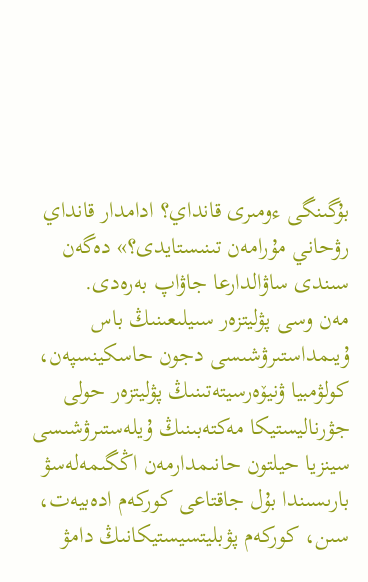بۇگىنگى ءومىرى قانداي؟ ادامدار قانداي رۋحاني مۇرامەن تىنىستايدى؟» دەگەن سىندى ساۋالدارعا جاۋاپ بەرەدى.
مەن وسى پۋليتزەر سىيلىعىنىڭ باس ۇيىمداستىرۋشىسى دجون حاسكينسپەن، كولۋمبيا ۋنيۆەرسيتەتىنىڭ پۋليتزەر حولى جۋرناليستيكا مەكتەبىنىڭ ۇيلەستىرۋشىسى سينزيا حيلتون حانىمدارمەن اڭگىمەلەسۋ بارىسىندا بۇل جاقتاعى كوركەم ادەبيەت، سىن، كوركەم پۋبليتسيستيكانىڭ دامۋ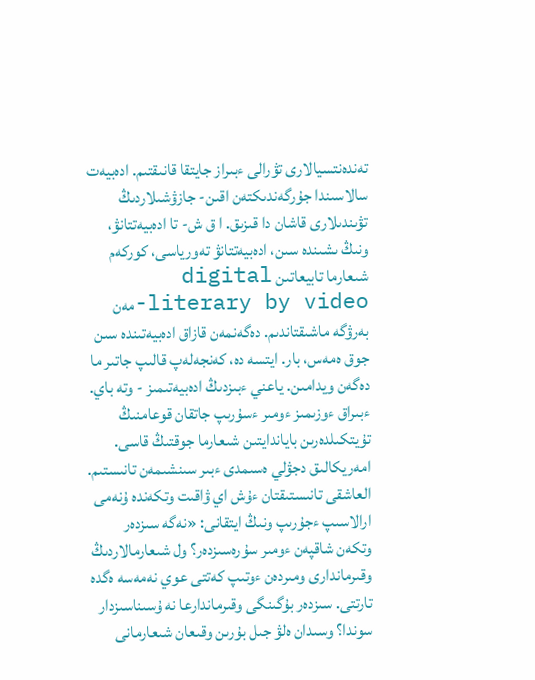تەندەنتسيالارى تۋرالى ءبىراز جايتقا قانىقتىم. ادەبيەت سالاسىندا جۇرگەندىكتەن اقىن- جازۋشىلاردىڭ تۋىندىلارى قاشان دا قىزىق. ا ق ش- تا ادەبيەتتانۋ، ونىڭ ىشىندە سىن، ادەبيەتتانۋ تەورياسى، كوركەم شىعارما تابيعاتىن digital literary by video-مەن بەرۋگە ماشىقتاندىم. دەگەنمەن قازاق ادەبيەتىندە سىن جوق ەمەس، بار. ايتسە دە، كەنجەلەپ قالىپ جاتىر ما دەگەن ويدامىن. ياعني ءبىزدىڭ ادەبيەتىمىز - وتە باي. ءبىراق ءوزىمىز ءومىر ءسۇرىپ جاتقان قوعامنىڭ تۇيتكىلدەرىن باياندايتىن شىعارما جوقتىڭ قاسى.
امەريكالىق دجۋلي ەسىمدى ءبىر سىنشىمەن تانىستىم. العاشقى تانىستىقتان ءۇش اي ۋاقىت وتكەندە ۇنەمى ارالاسىپ ءجۇرىپ ونىڭ ايتقانى: «نەگە سىزدەر وتكەن شاقپەن ءومىر سۇرەسىزدەر؟ ول شىعارمالاردىڭ وقىرماندارى ومىردەن ءوتىپ كەتتى عوي نەمەسە ەگدە تارتتى. سىزدەر بۇگىنگى وقىرماندارعا نە ۇسىناسىزدار سوندا؟ وسىدان ەلۋ جىل بۇرىن وقىعان شىعارمانى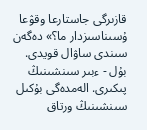قازىرگى جاستارعا وقۋعا ۇسىناسىزدار ما؟» دەگەن سىندى ساۋال قويدى. بۇل - ءبىر سىنشىنىڭ پىكىرى. الەمدەگى بۇكىل سىنشىنىڭ ورتاق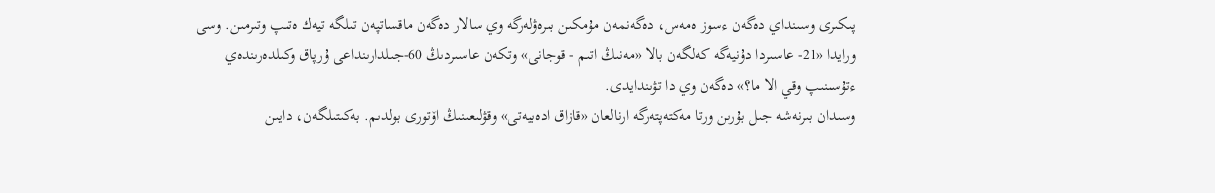پىكىرى وسىنداي دەگەن ءسوز ەمەس، دەگەنمەن مۇمكىن بىرەۋلەرگە وي سالار دەگەن ماقساتپەن تىلگە تيەك ەتىپ وتىرمىن. وسى ورايدا «21- عاسىردا دۇنيەگە كەلگەن بالا «مەنىڭ اتىم - قوجانى» وتكەن عاسىردىڭ 60-جىلدارىنداعى ۇرپاق وكىلدەرىندەي ءتۇسىنىپ وقي الا ما؟» دەگەن وي دا تۋىندايدى.
وسىدان بىرنەشە جىل بۇرىن ورتا مەكتەپتەرگە ارنالعان «قازاق ادەبيەتى» وقۋلىعىنىڭ اۆتورى بولدىم. بەكىتىلگەن، دايىن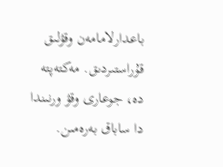باعدارلامامەن وقۋلىق قۇراستىردىق. مەكتەپتە دە، جوعارى وقۋ ورنىندا دا ساباق بەرەمىن.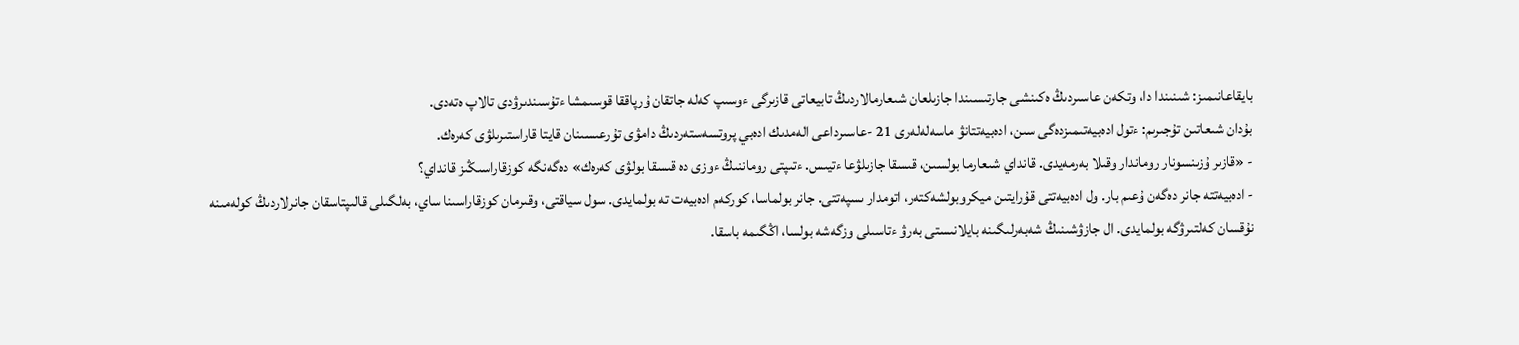بايقاعانىمىز: شىنىندا دا، وتكەن عاسىردىڭ ەكىنشى جارتىسىندا جازىلعان شىعارمالاردىڭ تابيعاتى قازىرگى ءوسىپ كەلە جاتقان ۇرپاققا قوسىمشا ءتۇسىندىرۋدى تالاپ ەتەدى.
بۇدان شىعاتىن تۇجىرىم: ءتول ادەبيەتىمىزدەگى سىن، ادەبيەتتانۋ ماسەلەلەرى 21 -عاسىرداعى الەمدىك ادەبي پروتسەستەردىڭ دامۋى تۇرعىسىنان قايتا قاراستىرىلۋى كەرەك.
- «قازىر ۇزىنسونار روماندار وقىلا بەرمەيدى. قانداي شىعارما بولسىن، قىسقا جازىلۋعا ءتيىس. ءتىپتى روماننىڭ ءوزى دە قىسقا بولۋى كەرەك» دەگەنگە كوزقاراسىڭىز قانداي؟
- ادەبيەتتە جانر دەگەن ۇعىم بار. ول ادەبيەتتى قۇرايتىن ميكروبولشەكتەر، اتومدار ىسپەتتى. جانر بولماسا، كوركەم ادەبيەت تە بولمايدى. سول سياقتى، وقىرمان كوزقاراسىنا ساي، بەلگىلى قالىپتاسقان جانرلاردىڭ كولەمىنە نۇقسان كەلتىرۋگە بولمايدى. ال جازۋشىنىڭ شەبەرلىگىنە بايلانىستى بەرۋ ءتاسىلى وزگەشە بولسا، اڭگىمە باسقا.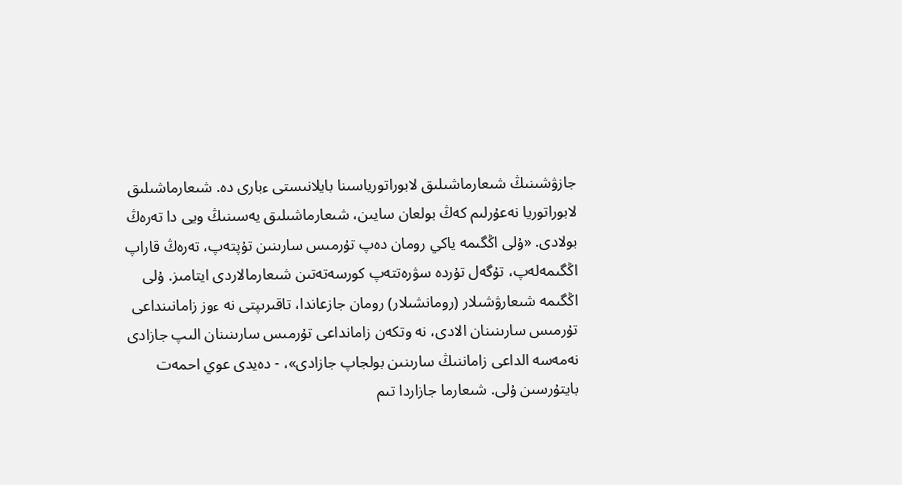جازۋشىنىڭ شىعارماشىلىق لابوراتورياسىنا بايلانىستى ءبارى دە. شىعارماشىلىق لابوراتوريا نەعۇرلىم كەڭ بولعان سايىن، شىعارماشىلىق يەسىنىڭ ويى دا تەرەڭ بولادى. «ۇلى اڭگىمە ياكي رومان دەپ تۇرمىس سارىنىن تۇپتەپ، تەرەڭ قاراپ اڭگىمەلەپ، تۇگەل تۇردە سۋرەتتەپ كورسەتەتىن شىعارمالاردى ايتامىز. ۇلى اڭگىمە شىعارۋشىلار (رومانشىلار) رومان جازعاندا، تاقىرىپتى نە ءوز زامانىنداعى تۇرمىس سارىنىنان الادى، نە وتكەن زامانداعى تۇرمىس سارىنىنان الىپ جازادى نەمەسە الداعى زاماننىڭ سارىنىن بولجاپ جازادى»، - دەيدى عوي احمەت بايتۇرسىن ۇلى. شىعارما جازاردا تىم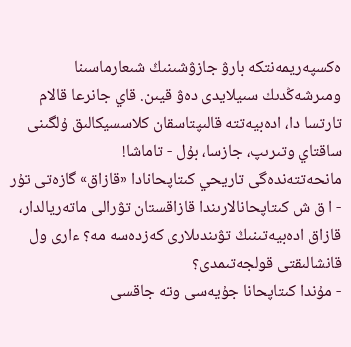ەكسپەريمەنتكە بارۋ جازۋشىنىڭ شىعارماسىنا ومىرشەڭدىك سىيلايدى دەۋ قيىن. قاي جانرعا قالام تارتسا دا، ادەبيەتتە قالىپتاسقان كلاسسيكالىق ۇلگىنى ساقتاي وتىرىپ، جازسا، بۇل - تاماشا!
مانحەتتەندەگى تاريحي كىتاپحانادا «قازاق» گازەتى تۇر
- ا ق ش كىتاپحانالارىندا قازاقستان تۋرالى ماتەريالدار، قازاق ادەبيەتىنىڭ تۋىندىلارى كەزدەسە مە؟ ءارى ول قانشالىقتى قولجەتىمدى؟
- مۇندا كىتاپحانا جۇيەسى وتە جاقسى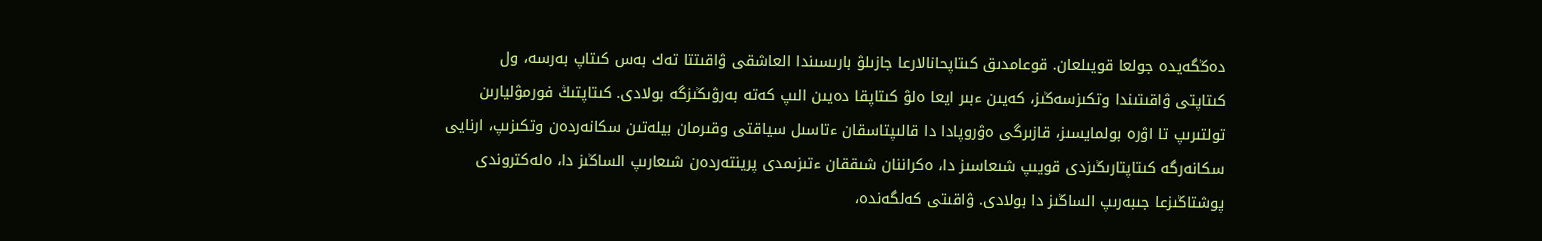دەڭگەيدە جولعا قويىلعان. قوعامدىق كىتاپحانالارعا جازىلۋ بارىسىندا العاشقى ۋاقىتتا تەك بەس كىتاپ بەرسە، ول كىتاپتى ۋاقىتىندا وتكىزسەڭىز، كەيىن ءبىر ايعا ەلۋ كىتاپقا دەيىن الىپ كەتە بەرۋىڭىزگە بولادى. كىتاپتىڭ فورمۋليارىن تولتىرىپ تا اۋرە بولمايسىز، قازىرگى ەۋروپادا دا قالىپتاسقان ءتاسىل سياقتى وقىرمان بيلەتىن سكانەردەن وتكىزىپ، ارنايى سكانەرگە كىتاپتارىڭىزدى قويىپ شىعاسىز دا، ەكراننان شىققان ءتىزىمدى پرينتەردەن شىعارىپ الساڭىز دا، ەلەكتروندى پوشتاڭىزعا جىبەرىپ الساڭىز دا بولادى. ۋاقىتى كەلگەندە،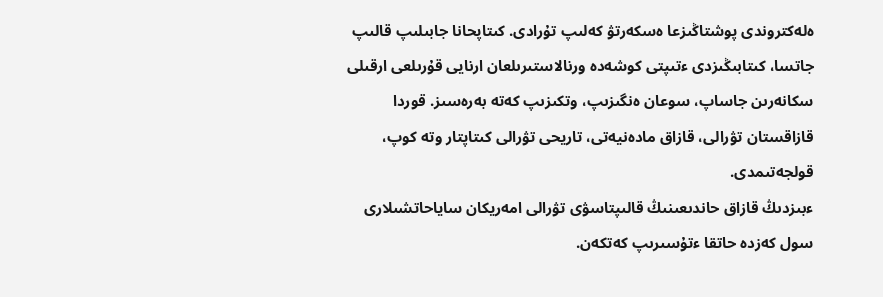ەلەكتروندى پوشتاڭىزعا ەسكەرتۋ كەلىپ تۇرادى. كىتاپحانا جابىلىپ قالىپ جاتسا، كىتابىڭىزدى ءتىپتى كوشەدە ورنالاستىرىلعان ارنايى قۇرىلعى ارقىلى سكانەرىن جاساپ، سوعان ەنگىزىپ، وتكىزىپ كەتە بەرەسىز. قوردا قازاقستان تۋرالى، قازاق مادەنيەتى، تاريحى تۋرالى كىتاپتار وتە كوپ، قولجەتىمدى.
ءبىزدىڭ قازاق حاندىعىنىڭ قالىپتاسۋى تۋرالى امەريكان ساياحاتشىلارى سول كەزدە حاتقا ءتۇسىرىپ كەتكەن.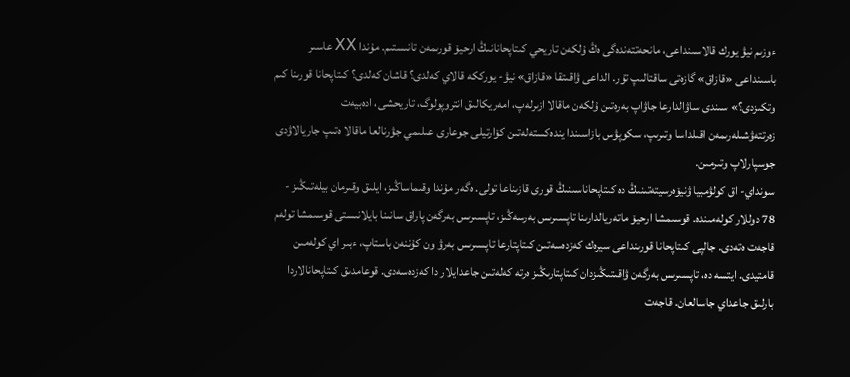ءوزىم نيۋ يورك قالاسىنداعى، مانحەتتەندەگى ەڭ ۇلكەن تاريحي كىتاپحانانىڭ ارحيۆ قورىمەن تانىستىم. مۇندا ⅩⅩ عاسىر باسىنداعى «قازاق» گازەتى ساقتالىپ تۇر. الداعى ۋاقىتقا «قازاق» نيۋ- يورككە قالاي كەلدى؟ قاشان كەلدى؟ كىتاپحانا قورىنا كىم وتكىزدى؟» سىندى ساۋالدارعا جاۋاپ بەرەتىن ۇلكەن ماقالا ازىرلەپ، امەريكالىق انتروپولوگ، تاريحشى، ادەبيەت زەرتتەۋشىلەرىمەن اقىلداسا وتىرىپ، سكوپۋس بازاسىندا يندەكستەلەتىن كۆارتيلى جوعارى عىلىمي جۋرنالعا ماقالا ەتىپ جاريالاۋدى جوسپارلاپ وتىرمىن.
سونداي- اق كولۋمبيا ۋنيۆەرسيتەتىنىڭ دە كىتاپحاناسىنىڭ قورى قازىناعا تولى. ەگەر مۇندا وقىماساڭىز، ايلىق وقىرمان بيلەتىڭىز - 78 دوللار كولەمىندە. قوسىمشا ارحيۆ ماتەريالدارىنا تاپسىرىس بەرسەڭىز، تاپسىرىس بەرگەن پاراق سانىنا بايلانىستى قوسىمشا تولەم قاجەت ەتەدى. جالپى كىتاپحانا قورىنداعى سيرەك كەزدەسەتىن كىتاپتارعا تاپسىرىس بەرۋ ون كۇننەن باستاپ، ءبىر اي كولەمىن قامتيدى. ايتسە دە، تاپسىرىس بەرگەن ۋاقىتىڭىزدان كىتاپتارىڭىز ەرتە كەلەتىن جاعدايلار دا كەزدەسەدى. قوعامدىق كىتاپحانالاردا بارلىق جاعداي جاسالعان. قاجەت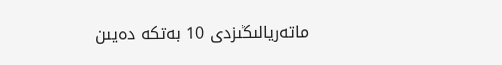ماتەريالىڭىزدى 10 بەتكە دەيىن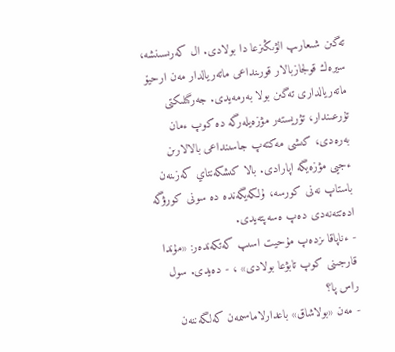تەگىن شىعارىپ الۋىڭىزعا دا بولادى. ال كەرىسىنشە، سيرەك قولجازبالار قورىنداعى ماتەريالدار مەن ارحيۆ ماتەريالدارى تەگىن بولا بەرمەيدى. جەرگىلىكتى تۇرعىندار، تۋريستەر مۋزەيلەرگە دە كوپ ءمان بەرەدى، كىشى مەكتەپ جاسىنداعى بالالارىن ءجيى مۋزەيگە اپارادى. بالا كىشكەنتاي كەزىنەن باستاپ نەنى كورسە، ۇلكەيگەندە دە سونى كورۋگە ادەتتەنەدى دەپ ەسەپتەيدى.
- ءناپاقا ىزدەپ مۇحيت اسىپ كەتكەندەر: «مۇندا قارجىنى كوپ تابۋعا بولادى» ، - دەيدى. سول راس پا؟
- مەن «بولاشاق» باعدارلاماسىمەن كەلگەننەن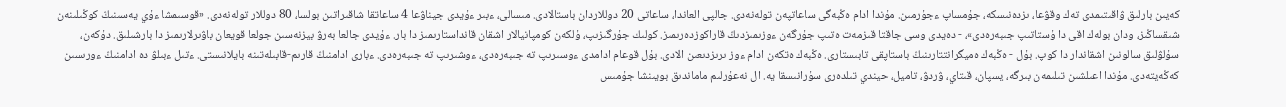كەيىن بارلىق ۋاقىتىمدى تەك وقۋعا، ىزدەنىسكە، جۇمساپ ءجۇرمىن. مۇندا ادام ەڭبەگى ساعاتپەن تولەنەدى. جالپى العاندا، ساعاتى 20 دوللاردان باستالادى. مىسالى، ءبىر ءۇيدى جيناۋعا 4 ساعاتقا شاقىراتىن بولسا، 80 دوللار تولەنەدى. «قوسىمشا ءۇي يەسىنىڭ كوڭىلىنەن شىقساڭىز، ودان بولەك اقى دا ۇستاتىپ جىبەرەدى»، - دەيدى وسى جاقتا قىزمەت ەتىپ جۇرگەن ءوزىمىزدىڭ قاراكوزدەرىمىز. كولىك جۇرگىزىپ، ۇلكەن كومپانيالار اشقان قانداستارىمىز دا بار. ءۇيدى جالعا بەرۋ بيزنەسىن جولعا قويعان باۋىرلارىمىز دا بارشىلىق. دۇكەن، سۇلۋلىق سالونىن اشقاندار دا كوپ. بۇل - ەڭبەك ەميگرانتتارىنىڭ باستاپقى تابىستارى. ەڭبەك ەتكەن ادام ءوز ىرىزدىعىن الادى. بۇل قوعام ادامدى ءوسىرىپ تە جىبەرەدى، ءوشىرىپ تە جىبەرەدى. ءبارى ادامنىڭ قارىم-قابىلەتىنە بايلانىستى. ءتىل ءبىلۋ دە ادامنىڭ ءورىسىن كەڭەيتەدى. مۇندا اعىلشىن تىلىمەن بىرگە، يسپان، قىتاي، ۋردۋ، تاميل، حيندي تىلدەرى سۇرانىسقا يە. ال نەعۇرلىم ماماندىق بويىنشا جۇمىس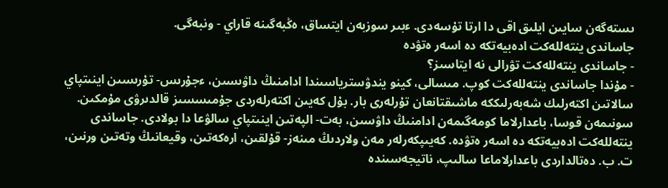ىستەگەن سايىن ايلىق اقى دا ارتا تۇسەدى. ءبىر سوزبەن ايتساق، ەڭبەگىنە قاراي - ونبەگى.
جاساندى ينتەللەكت ادەبيەتكە دە اسەر ەتۋدە
- جاساندى ينتەللەكت تۋرالى نە ايتاسىز؟
- مۇندا جاساندى ينتەللەكت كوپ. مىسالى، كينو يندۋسترياسىندا ادامنىڭ داۋىسىن، ءجۇرىس- تۇرىسىن اينىتپاي سالاتىن اكتەرلىك شەبەرلىككە ماشىقتانعان تۇرلەرى بار. بۇل كەيىن اكتەرلەردى جۇمىسسىز قالدىرۋى مۇمكىن. سونىمەن قوسا، باعدارلاما كومەگىمەن ادامنىڭ داۋسىن، بەت- الپەتىن اينىتپاي سالۋعا دا بولادى. جاساندى ينتەللەكت ادەبيەتكە دە اسەر ەتۋدە. كەيىپكەرلەر مەن ولاردىڭ مىنەز- قۇلقىن، ارەكەتىن، وقيعانىڭ وتەتىن ورنىن، ت. ب. دەتالداردى باعدارلاماعا سالىپ، ناتيجەسىندە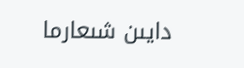دايىن شىعارما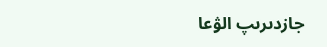جازدىرىپ الۋعا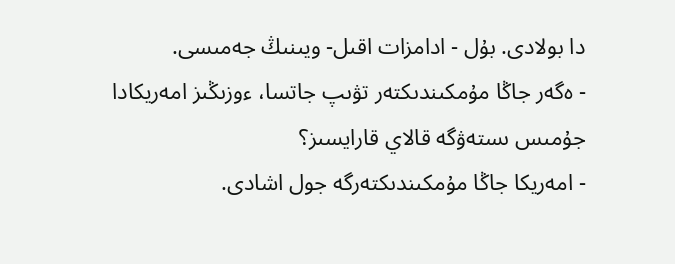دا بولادى. بۇل - ادامزات اقىل- ويىنىڭ جەمىسى.
- ەگەر جاڭا مۇمكىندىكتەر تۋىپ جاتسا، ءوزىڭىز امەريكادا جۇمىس ىستەۋگە قالاي قارايسىز؟
- امەريكا جاڭا مۇمكىندىكتەرگە جول اشادى.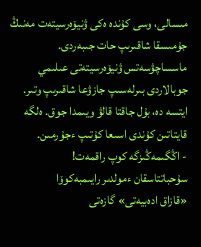مىسالى، وسى كۇندە ەكى ۋنيۆەرسيتەت مەنىڭ جۇمىسقا شاقىرىپ حات جىبەردى. ماسساچۋسەتس ۋنيۆەرسيتەتى عىلىمي جوبالاردى بىرلەسىپ جازۋعا شاقىرىپ وتىر. ايتسە دە، بۇل جاقتا قالۋ ويىمدا جوق. ەلگە قايتاتىن كۇندى اسىعا كۇتىپ ءجۇرمىن.
- اڭگىمەڭىزگە كوپ راقمەت!
سۇحباتتاسقان ءمولدىر رايىمبەكوۆا
«قازاق ادەبيەتى» گازەتى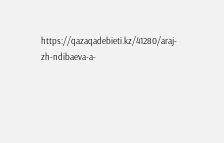https://qazaqadebieti.kz/41280/araj-zh-ndibaeva-a-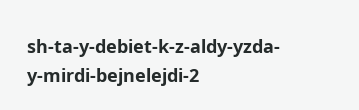sh-ta-y-debiet-k-z-aldy-yzda-y-mirdi-bejnelejdi-2